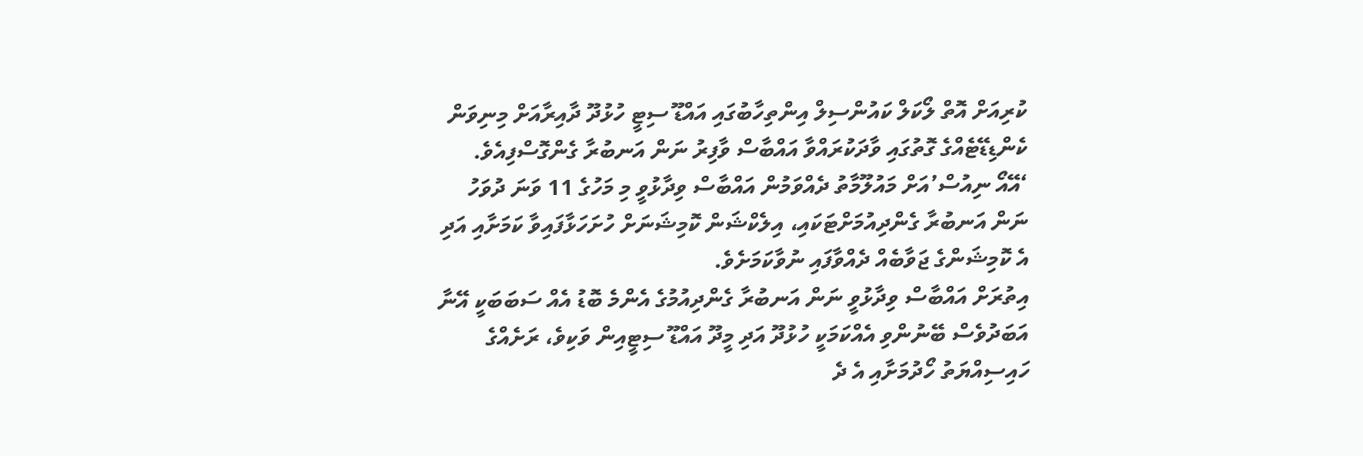ކުރިއަށް އޮތް ލޯކަލް ކައުންސިލް އިންތިހާބުގައި އައްޑޫ ސިޓީ ހުޅުދޫ ދާއިރާއަށް މިނިވަން ކެންޑިޑޭޓެއްގެ ގޮތުގައި ވާދަކުރައްވާ އައްބާސް ވާފިރު ނަން އަނބުރާ ގެންގޮސްފިއެވެ.
‘އޭއޯ ނިއުސް’އަށް މައުލޫމާތު ދެއްވަމުން އައްބާސް ވިދާޅުވީ މި މަހުގެ 11 ވަނަ ދުވަހު ނަން އަނބުރާ ގެންދިއުމަށްޓަކައި، އިލެކްޝަން ކޮމިޝަނަށް ހުށަހަޅާފައިވާ ކަމަށާއި އަދި އެ ކޮމިޝަންގެ ޖަވާބެއް ދެއްވާފައި ނުވާކަމަށެވެ.
އިތުރަށް އައްބާސް ވިދާޅުވީ ނަން އަނބުރާ ގެންދިއުމުގެ އެންމެ ބޮޑު އެއް ސަބަބަކީ އޭނާ އަބަދުވެސް ބޭނުންވި އެއްކަމަކީ ހުޅުދޫ އަދި މީދޫ އައްޑޫ ސިޓީއިން ވަކިވެ، ރަށެއްގެ ހައިސިއްޔަތު ހޯދުމަށާއި އެ ދެ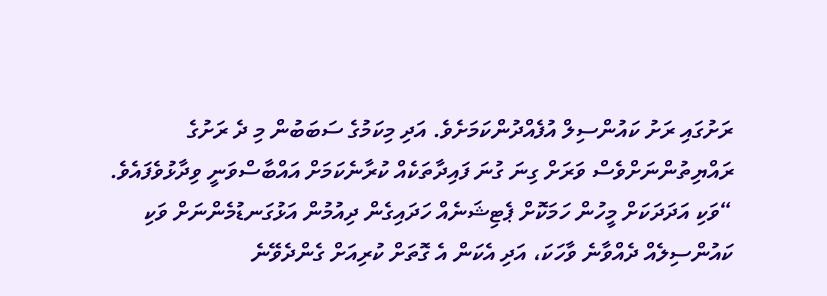ރަށުގައި ރަށު ކައުންސިލް އުފެއްދުންކަމަށެވެ. އަދި މިކަމުގެ ސަބަބުން މި ދެ ރަށުގެ ރައްޔިތުންނަށްވެސް ވަރަށް ގިނަ ގުނަ ފައިދާތަކެއް ކުރާނެކަމަށް އައްބާސްވަނީ ވިދާޅުވެފައެވެ. “ވަކި އަދަދަކަށް މީހުން ހަމަކޮށް ޕެޓިޝަނެއް ހަދައިގެން ދިއުމުން އަޅުގަނޑުމެންނަށް ވަކި ކައުންސިލެއް ދެއްވާނެ ވާހަކަ، އަދި އެކަން އެ ގޮތަށް ކުރިއަށް ގެންދެވޭނެ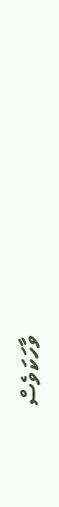ވާހަކަވެސް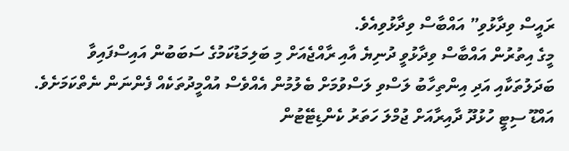ރައީސް ވިދާޅުވި” އައްބާސް ވިދާޅުވިއެވެ.
މީގެ އިތުރުން އައްބާސް ވިދާޅުވީ ދުނިޔެ އާއި ރާއްޖެއަށް މި ބަލިމަޑުކަމުގެ ސަބަބުން އައިސްފައިވާ ބަދަލުތަކާއި އަދި އިންތިހާބު ލަސްވި ލަސްވުމަށް ބެލުމުން އެއްވެސް އުއްމީދުތަކެއް ފެންނަން ނެތްކަމަށެވެ.
އައްޑޫ ސިޓީ ހުޅުދޫ ދާއިރާއަށް ޖުމްލަ ހަތަރު ކެންޑިޓޭޓުން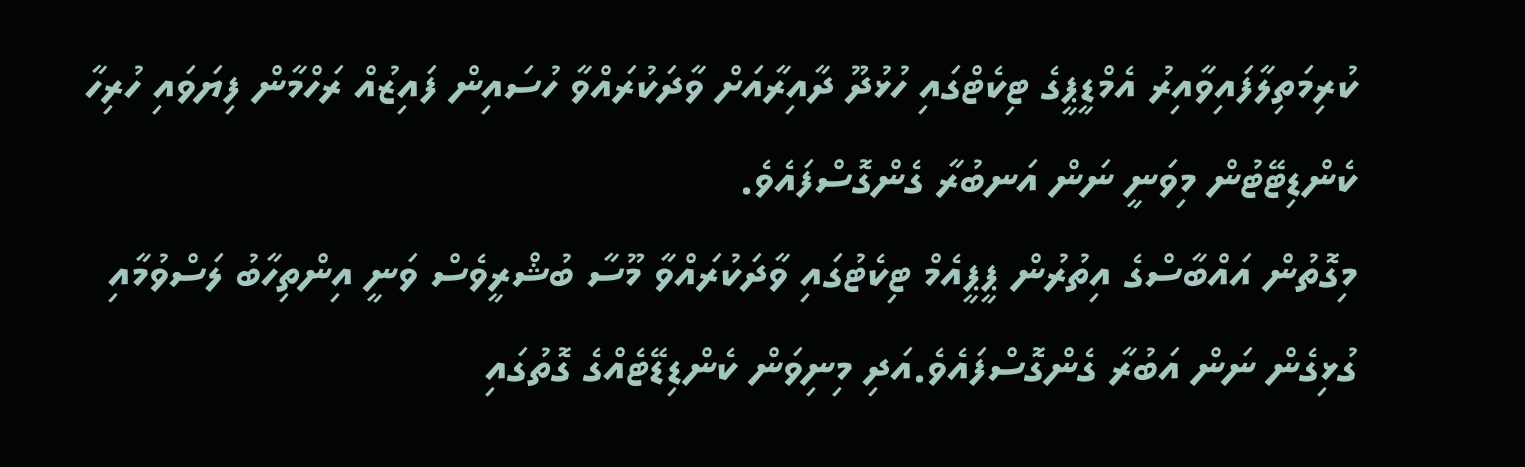ކުރިމަތިލާފައިވާއިރު އެމްޑީޕީގެ ޓިކެޓްގައި ހުޅުދޫ ދާއިރާއަށް ވާދަކުރައްވާ ހުސައިން ފައިޒުއް ރަހްމާން ފިޔަވައި ހުރިހާ ކެންޑިޓޭޓުން މިވަނީ ނަން އަނބުރާ ގެންގޮސްފައެވެ.
މިގޮތުން އައްބާސްގެ އިތުރުން ޕީޕީއެމް ޓިކެޓުގައި ވާދަކުރައްވާ މޫސާ ބުޝްރީވެސް ވަނީ އިންތިހާބު ލަސްވުމާއި ގުޅިގެން ނަން އަބުރާ ގެންގޮސްފައެވެ.އަދި މިނިވަން ކެންޑިޑޭޓެއްގެ ގޮތުގައި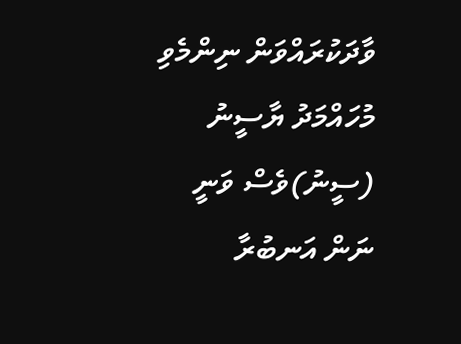ވާދަކުރައްވަން ނިންމެވި މުހައްމަދު ޔާސީނު (ސީނު)ވެސް ވަނީ ނަން އަނބުރާ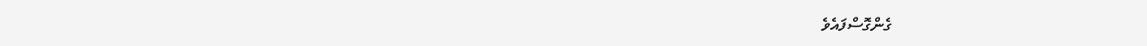ގެންގޮސްފައެވެ